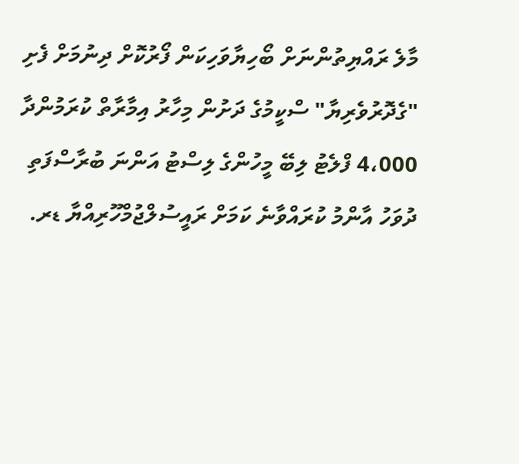މާލެ ރައްޔިތުންނަށް ބޯހިޔާވަހިކަން ފޯރުކޮށް ދިނުމަށް ފެށި "ގެދޮރުވެރިޔާ" ސްކީމުގެ ދަށުން މިހާރު އިމާރާތް ކުރަމުންދާ 4،000 ފްލެޓު ލިބޭ މީހުންގެ ލިސްޓު އަންނަ ބުރާސްފަތި ދުވަހު އާންމު ކުރައްވާނެ ކަމަށް ރައީސުލްޖުމްހޫރިއްޔާ ޑރ.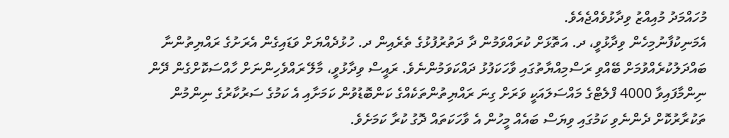މުހައްމަދު މުއިއްޒު ވިދާޅުވެއްޖެއެވެ.
އެމަނިކުފާނުމިހެން ވިދާޅުވީ، ދ. އަތޮޅަށް ކުރައްވަމުން ދާ ދަތުރުފުޅުގެ ތެރެއިން ދ. ހުޅުދެއްޔަށް ވަޑައިގެން އެރަށުގެ ރައްޔިތުންނާ ބައްދަލުކުރެއްވުމަށް ބޭއްވި ރަސްމިއްޔާތުގައި ވާހަކަފުޅު ދައްކަވަމުންނެވެ. ރައީސް ވިދާޅުވީ، މާލޭ ރައްވެހިންނަށް ހާއްސަކޮށްގެން ދޭން ނިންމާފައިވާ 4000 ފްލެޓްގެ މައްސަލައަކީ ވަރަށް ގިނަ ރައްޔިތުންތަކެއްގެ ކަންބޮޑުވުން ކަމަށާއި އެ ކަމުގެ ސަރުކާރުގެ ނިންމުން ތަކުރާރުކޮށް ދެންނެވި ކަމުގައި ވިޔަސް ބައެއް މީހުން އެ ވާހަކަތައް ދޮގު ކުރާ ކަމަށެވެ.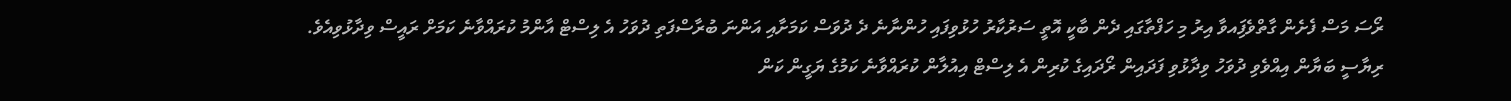ރޯސަ މަސް ފެށެން ގާތްވެފަިއވާ އިރު މި ހަފްތާގައި ދެން ބާކީ އޮތީ ސަރުކާރު ހުޅުވިފައި ހުންނާނެ ދެ ދުވަސް ކަމަށާއި އަންނަ ބުރާސްފަތި ދުވަހު އެ ލިސްޓް އާންމު ކުރައްވާނެ ކަމަށް ރައީސް ވިދާޅުވިއެވެ. ރިޔާސީ ބަޔާން އިއްވެވި ދުވަހު ވިދާޅުވި ފަދައިން ރޯދައިގެ ކުރިން އެ ލިސްޓް އިއުލާން ކުރައްވާނެ ކަމުގެ ޔަގީން ކަން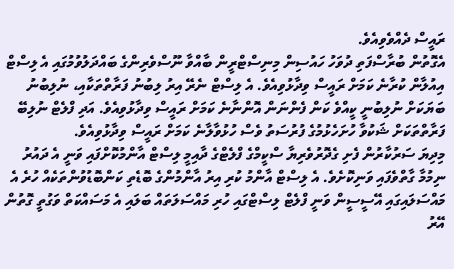ރައީސް ދެއްވެވިއެވެ.
އެގޮތުން ބުރާސްފަތި ދުވަހު ހައުސިން މިނިސްޓްރީން ބާއްވާ ނޫސްވެރިންގެ ބައްދަލުވުމުގައި އެ ލިސްޓް އިއުލާން ކުރާނެ ކަމަށް ރައީސް ވިދާޅުވިއެވެ. އެ ލިސްޓް ނެރޭ އިރު ލިބުނު ފަރާތްތަކާއި، ނުލިބުނު ބަޔަކަށް ނުލިބުނީ ކީއްވެ ކަން ފެންނަން އޮންނާނެ ކަމަށް ރައީސް ވިދާޅުވިއެވެ. އަދި ފްލެޓް ނުލިބޭ ފަރާތްތަކަށް ޝަކުވާ ހުށަހެޅުމުގެ ފުރުސަތު ވެސް ހުޅުވާލާނެ ކަމަށް ރައީސް ވިދާޅުވިއެވެ.
މިދިޔަ ސަރުކާރުން ފެށި ގެދޮރުވެރިޔާ ސްކީމްގެ ފްލެޓްގެ ދާއިމީ ލިސްޓް އާންމުކޮށްފައި ވަނީ އެ ދައުރު ނިމުމާ ގާތްވެފައި ވަނިކޮށެވެ. އެ ލިސްޓް އާންމު ކުރި އިރު އާންމުންގެ ބޮޑެތި ކަންބޮޑުވުންތަކެއް ހުރެ އެ މައްސަލައިގައި އޭސީސީން ވަނީ ފްލެޓް ލިސްޓްގައި ހުރި މައްސަލަތައް ބަލައި އެ މަސައްކަތް ވަގުތީ ގޮތުން އޭރު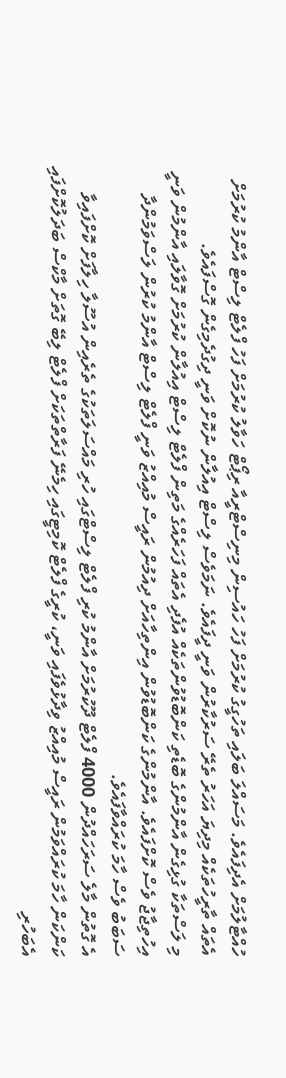ހުއްޓާލުމަށް އެދިފައެވެ. މަސައްލަ ބަލައި ތަހުގީގު ކުރުމަށް ފަހު ހައުސިން މިނިސްޓްރީއާ ރިޕޯޓް ހަވާލު ކުރުމަށް ފަހު ފްލެޓް ލިސްޓް އާންމު ކުރުމަށް އެތައް ތާރީހުތަކެއް މިދިޔަ އަހަރު ތެރޭ ސަރުކާރުން ވަނީ ދީފައެވެ. ނަމަވެސް ލިސްޓް އިއުލާން ނުކޮށް ވަނީ ދިގުދެމިގެން ގޮސްފައެވެ.
މި ލަސްތަކާ ގުޅިގެން އާންމުންގެ ބޮޑެތި ކަންބޮޑުވުންތަކެއް އުފެދި އެތައް ފަހަރެއްގެ މަތިން ފްލެޓް ލިސްޓް އިއުލާން ކުރުމަށް ގޮވާލައި އާންމުން ވަނީ އިހުތިޖާޖު ވެސް ކޮށްފައެވެ. އާންމުންގެ ކަންބޮޑުވުން އިންތިހާއަށް ދިއުމުން ރައީސް މުއިއްޒު ވަނީ ފްލެޓް ލިސްޓް އާންމު ކުރުން ލަސްވަމުންދާ ސަބަބު ވެސް ހާމަ ކުރައްވާފައެވެ.
އެ ގޮތުން މާލެ ސަރަހައްދުން 4000 ފްލެޓް ދޫކުރުމަށް އާންމު ކުރި ފްލެޓް ލިސްޓްގައި ހުރި މައްސަލަތަކުގެ ތެރެއިން އުސޫލާ ހިލާފަށް ކޮށްފައިވާ ކަންކަން ހާމަ ކުރައްވަމުން ރައީސް މުއިއްޒު ވިދާޅުވެފައި ވަނީ، ކުރީގެ ފްލެޓް ކޮމިޓީގައި ހިމެނޭ ފަރާތްތަކަށް ފްލެޓް ލިބޭ ގޮތަށް މާކްސް ބަދަލުކޮށްފައި އެބަހުރި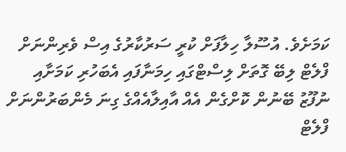ކަމަށެވެ. އުސޫލާ ހިލާފަށް ކުރީ ސަރުކާރުގެ އިސް ވެރިންނަށް ފްލެޓް ލިބޭ ގޮތަށް ލިސްޓްގައި ހިމަނާފައި އެބަހުރި ކަމަށާއި ނުފޫޒު ބޭނުން ކޮށްގެން އެއް އާއިލާއެއްގެ ގިނަ މެންބަރުންނަށް ފްލެޓް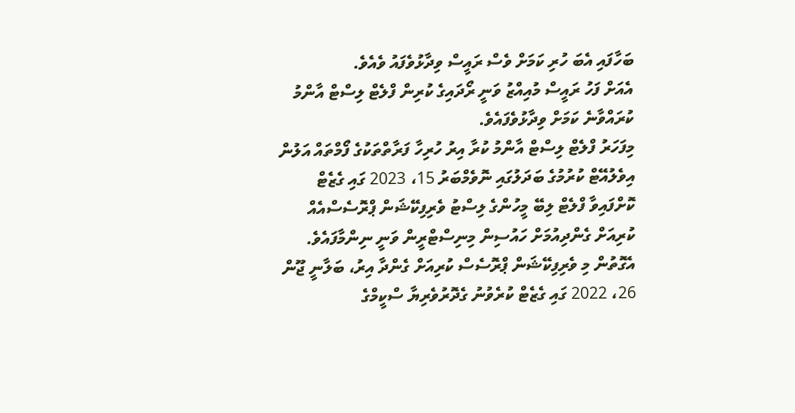ބަހާފައި އެބަ ހުރި ކަމަށް ވެސް ރައީސް ވިދާޅުވެފައު ވެއެވެ.
އެއަށް ފަހު ރައީސް މުއިއްޒު ވަނީ ރޯދައިގެ ކުރިން ފްލެޓް ލިސްޓް އާންމު ކުރައްވާނެ ކަމަށް ވިދާޅުވެފައެވެ.
މިފަހަރު ފްލެޓް ލިސްޓް އާންމު ކުރާ އިރު ހުރިހާ ފަރާތްތަކުގެ ފޯމްތައް އަލުން އިވެލުއޭޓް ކުރުމުގެ ބަދަލުގައި ނޮވެމްބަރު 15، 2023 ގައި ގެޒެޓް ކޮށްފައިވާ ފްލެޓް ލިބޭ މީހުންގެ ލިސްޓު ވެރިފިކޭޝަން ޕްރޮސެސްއެއް ކުރިއަށް ގެންދިއުމަށް ހައުސިން މިނިސްޓްރީން ވަނީ ނިންމާފައެވެ. އެގޮތުން މި ވެރިފިކޭޝަން ޕްރޮސެސް ކުރިއަށް ގެންދާ އިރު، ބަލާނީ ޖޫން 26، 2022 ގައި ގެޒެޓް ކުރެވުނު ގެދޮރުވެރިޔާ ސްކީމްގެ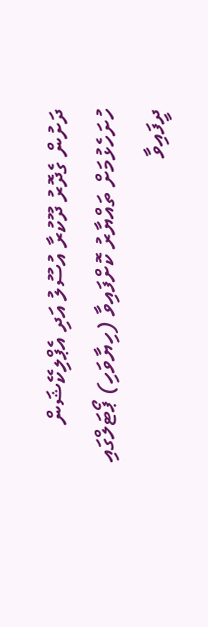ދަށުން ގެދޮރު ދޫކުރާ އުސޫލު އަދި އެޕްލިކޭޝަން ހުށަހެޅުމަށް ތައްޔާރު ކޮށްފައިވާ (ހިޔާވަހި) ޕޯޓަލްގައި ދީފައިވާ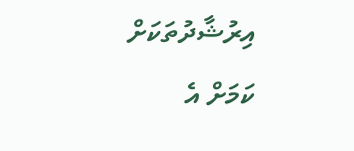އިރުޝާދުތަކަށް ކަމަށް އެ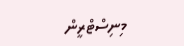މިނިސްޓްރީން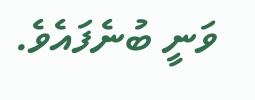ވަނީ ބުނެފައެވެ.